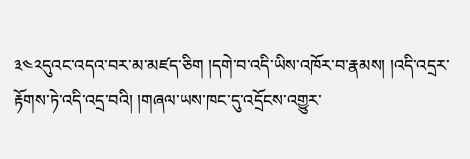༣༤༢དུའང་འདའ་བར་མ་མཛད་ཅིག །དགེ་བ་འདི་ཡིས་འཁོར་བ་རྣམས། །འདི་འདྲར་རྟོགས་ཏེ་འདི་འདྲ་བའི། །གཞལ་ཡས་ཁང་དུ་འདྲོངས་འགྱུར་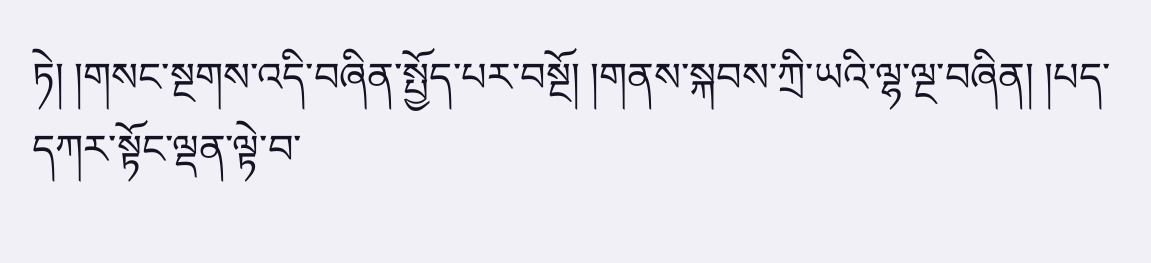ཏེ། །གསང་སྔགས་འདི་བཞིན་སྤྱོད་པར་བསྔོ། །གནས་སྐབས་ཀྲི་ཡའི་ལྷ་ལྔ་བཞིན། །པད་དཀར་སྟོང་ལྡན་ལྟེ་བ་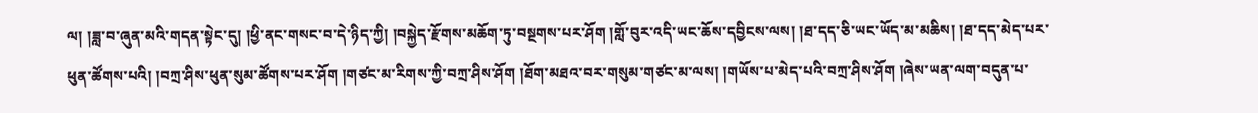ལ། །ཟླ་བ་ཞུན་མའི་གདན་སྟེང་དུ། །ཕྱི་ནང་གསང་བ་དེ་ཉིད་ཀྱི། །བསྐྱེད་རྫོགས་མཆོག་ཏུ་བསྔགས་པར་ཤོག །གློ་བུར་འདི་ཡང་ཆོས་དབྱིངས་ལས། །ཐ་དད་ཅི་ཡང་ཡོད་མ་མཆིས། །ཐ་དད་མེད་པར་ཕུན་ཚོགས་པའི། །བཀྲ་ཤིས་ཕུན་སུམ་ཚོགས་པར་ཤོག །གཙང་མ་རིགས་ཀྱི་བཀྲ་ཤིས་ཤོག །ཐོག་མཐའ་བར་གསུམ་གཙང་མ་ལས། །གཡོས་པ་མེད་པའི་བཀྲ་ཤིས་ཤོག །ཞེས་ཡན་ལག་བདུན་པ་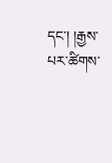དང་། །རྒྱས་པར་ཚིགས་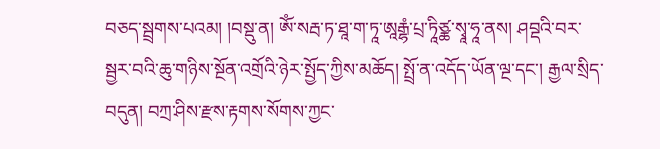བཅད་སྦྲགས་པའམ། །བསྡུ་ན། ༀ་སརྦ་ཏ་ཐཱ་ག་ཏཱ་ཨཱརྒྷཾ་པྲ་ཏཱིཙྪ་སྭཱ་ཧཱ་ནས། ཤབྡའི་བར་སྦྱར་བའི་ཆུ་གཉིས་སྔོན་འགྲོའི་ཉེར་སྤྱོད་ཀྱིས་མཆོད། སྤྲོ་ན་འདོད་ཡོན་ལྔ་དང་། རྒྱལ་སྲིད་བདུན། བཀྲ་ཤིས་རྫས་རྟགས་སོགས་ཀྱང་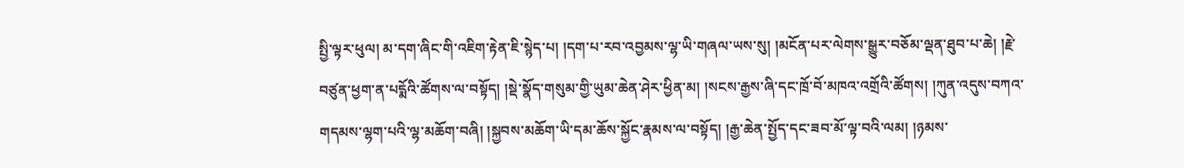སྤྱི་ལྟར་ཕུལ། མ་དག་ཞིང་གི་འཇིག་རྟེན་ཇི་སྙེད་པ། །དག་པ་རབ་འབྱམས་ལྷ་ཡི་གཞལ་ཡས་སུ། །མངོན་པར་ལེགས་སྒྱུར་བཅོམ་ལྡན་ཐུབ་པ་ཆེ། །རྗེ་བཙུན་ཕྱག་ན་པདྨོའི་ཚོགས་ལ་བསྟོད། །སྡེ་སྣོད་གསུམ་གྱི་ཡུམ་ཆེན་ཤེར་ཕྱིན་མ། །སངས་རྒྱས་ཞི་དང་ཁྲོ་བོ་མཁའ་འགྲོའི་ཚོགས། །ཀུན་འདུས་བཀའ་གདམས་ལྷག་པའི་ལྷ་མཆོག་བཞི། །སྐྱབས་མཆོག་ཡི་དམ་ཆོས་སྐྱོང་རྣམས་ལ་བསྟོད། །རྒྱ་ཆེན་སྤྱོད་དང་ཟབ་མོ་ལྟ་བའི་ལམ། །ཉམས་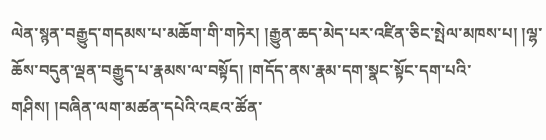ལེན་སྙན་བརྒྱུད་གདམས་པ་མཆོག་གི་གཏེར། །རྒྱུན་ཆད་མེད་པར་འཛིན་ཅིང་སྤེལ་མཁས་པ། །ལྷ་ཆོས་བདུན་ལྡན་བརྒྱུད་པ་རྣམས་ལ་བསྟོད། །གདོད་ནས་རྣམ་དག་སྣང་སྟོང་དག་པའི་གཤིས། །བཞིན་ལག་མཚན་དཔེའི་འཇའ་ཚོན་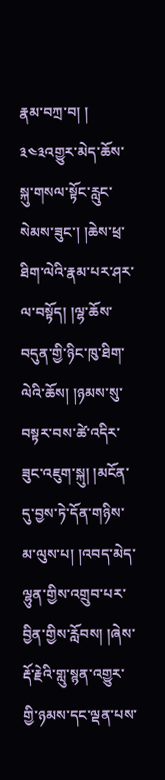རྣམ་བཀྲ་བ། །
༣༤༣འགྱུར་མེད་ཆོས་སྐུ་གསལ་སྟོང་རླུང་སེམས་ཟུང་། །ཆེས་ཕྲ་ཐིག་ལེའི་རྣམ་པར་ཤར་ལ་བསྟོད། །ལྷ་ཆོས་བདུན་གྱི་ཉིང་ཁུ་ཐིག་ལེའི་ཆོས། །ཉམས་སུ་བསྟར་བས་ཚེ་འདིར་ཟུང་འཇུག་སྐུ། །མངོན་དུ་བྱས་ཏེ་དོན་གཉིས་མ་ལུས་པ། །འབད་མེད་ལྷུན་གྱིས་འགྲུབ་པར་བྱིན་གྱིས་རློབས། །ཞེས་རྡོ་རྗེའི་གླུ་སྙན་འགྱུར་གྱི་ཉམས་དང་ལྡན་པས་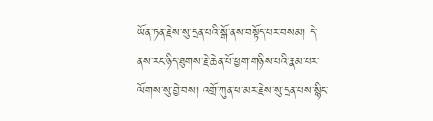ཡོན་ཏན་རྗེས་སུ་དྲན་པའི་སྒོ་ནས་བསྟོད་པར་བསམ། དེ་ནས་རང་ཉིད་ཐུགས་རྗེ་ཆེན་པོ་ཕྱག་གཉིས་པའི་རྣམ་པར་ལོགས་སུ་བྱེ་བས། འགྲོ་ཀུན་ཕ་མར་རྗེས་སུ་དྲན་པས་སྙིང་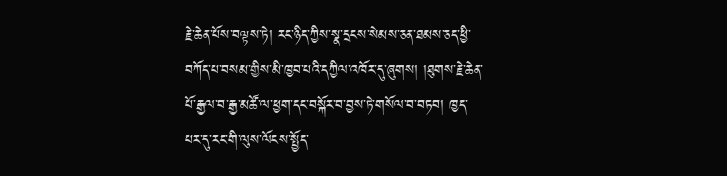རྗེ་ཆེན་པོས་བལྟས་ཏེ། རང་ཉིད་ཀྱིས་སྣ་དྲངས་སེམས་ཅན་ཐམས་ཅད་ཕྱི་བཀོད་པ་བསམ་གྱིས་མི་ཁྱབ་པའི་དཀྱིལ་འཁོར་དུ་ཞུགས། །ཐུགས་རྗེ་ཆེན་པོ་རྒྱལ་བ་རྒྱ་མཚོ་ལ་ཕྱག་དང་བསྐོར་བ་བྱས་ཏེ་གསོལ་བ་བཏབ། ཁྱད་པར་དུ་རང་གི་ལུས་ལོངས་སྤྱོད་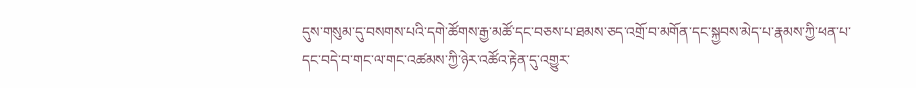དུས་གསུམ་དུ་བསགས་པའི་དགེ་ཚོགས་རྒྱ་མཚོ་དང་བཅས་པ་ཐམས་ཅད་འགྲོ་བ་མགོན་དང་སྐྱབས་མེད་པ་རྣམས་ཀྱི་ཕན་པ་དང་བདེ་བ་གང་ལ་གང་འཚམས་ཀྱི་ཉེར་འཚོའ་རྟེན་དུ་འགྱུར་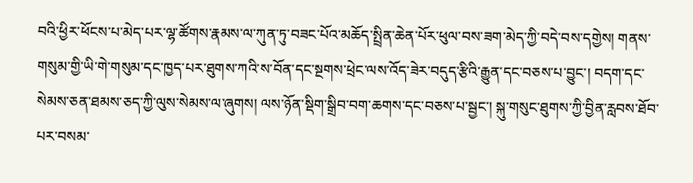བའི་ཕྱིར་ཕོངས་པ་མེད་པར་ལྷ་ཚོགས་རྣམས་ལ་ཀུན་ཏུ་བཟང་པོའ་མཆོད་སྤྲིན་ཆེན་པོར་ཕུལ་བས་ཟག་མེད་ཀྱི་བདེ་བས་དགྱེས། གནས་གསུམ་གྱི་ཡི་གེ་གསུམ་དང་ཁྱད་པར་ཐུགས་ཀའི་ས་བོན་དང་སྔགས་ཕྲེང་ལས་འོད་ཟེར་བདུད་རྩིའི་རྒྱུན་དང་བཅས་པ་བྱུང་། བདག་དང་སེམས་ཅན་ཐམས་ཅད་ཀྱི་ལུས་སེམས་ལ་ཞུགས། ལས་ཉོན་སྡིག་སྒྲིབ་བག་ཆགས་དང་བཅས་པ་སྦྱང་། སྐུ་གསུང་ཐུགས་ཀྱི་བྱིན་རླབས་ཐོབ་པར་བསམ་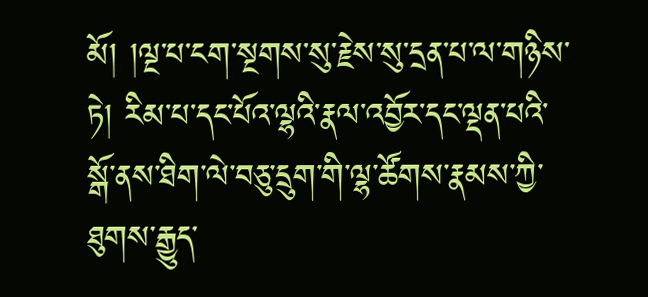མོ། །ལྔ་པ་ངག་སྔགས་སུ་རྗེས་སུ་དྲན་པ་ལ་གཉིས་ཏེ། རིམ་པ་དང་པོའ་ལྷའི་རྣལ་འབྱོར་དང་ལྡན་པའི་སྒོ་ནས་ཐིག་ལེ་བཅུ་དྲུག་གི་ལྷ་ཚོགས་རྣམས་ཀྱི་ཐུགས་རྒྱུད་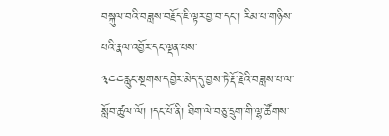བསྐུལ་བའི་བཟླས་བརྗོད་ཇི་ལྟར་བྱ་བ་དང་། རིམ་པ་གཉིས་པའི་རྣལ་འབྱོར་དང་ལྡན་པས་
༣༤༤རླུང་སྔགས་དབྱེར་མེད་དུ་བྱས་ཏེ་རྡོ་རྗེའི་བཟླས་པ་ལ་སློབ་ཚུལ་ལོ། །དང་པོ་ནི། ཐིག་ལེ་བཅུ་དྲུག་གི་ལྷ་ཚོགས་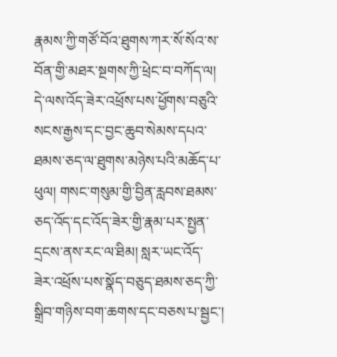རྣམས་ཀྱི་གཙོ་བོའ་ཐུགས་ཀར་སོ་སོའ་ས་བོན་གྱི་མཐར་སྔགས་ཀྱི་ཕྲེང་བ་བཀོད་ལ། དེ་ལས་འོད་ཟེར་འཕྲོས་པས་ཕྱོགས་བཅུའི་སངས་རྒྱས་དང་བྱང་ཆུབ་སེམས་དཔའ་ཐམས་ཅད་ལ་ཐུགས་མཉེས་པའི་མཆོད་པ་ཕུལ། གསང་གསུམ་གྱི་བྱིན་རླབས་ཐམས་ཅད་འོད་དང་འོད་ཟེར་གྱི་རྣམ་པར་སྤྱན་དྲངས་ནས་རང་ལ་ཐིམ། སླར་ཡང་འོད་ཟེར་འཕྲོས་པས་སྣོད་བཅུད་ཐམས་ཅད་ཀྱི་སྒྲིབ་གཉིས་བག་ཆགས་དང་བཅས་པ་སྦྱང་།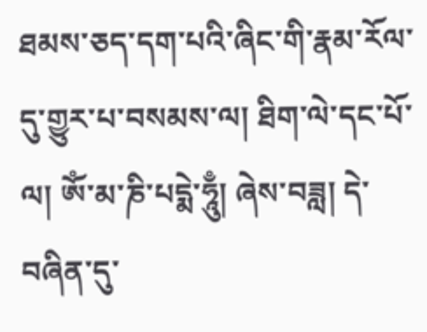ཐམས་ཅད་དག་པའི་ཞིང་གི་རྣམ་རོལ་དུ་གྱུར་པ་བསམས་ལ། ཐིག་ལེ་དང་པོ་ལ། ༀ་མ་ཎི་པདྨེ་ཧཱུྃ། ཞེས་བཟླ། དེ་བཞིན་དུ་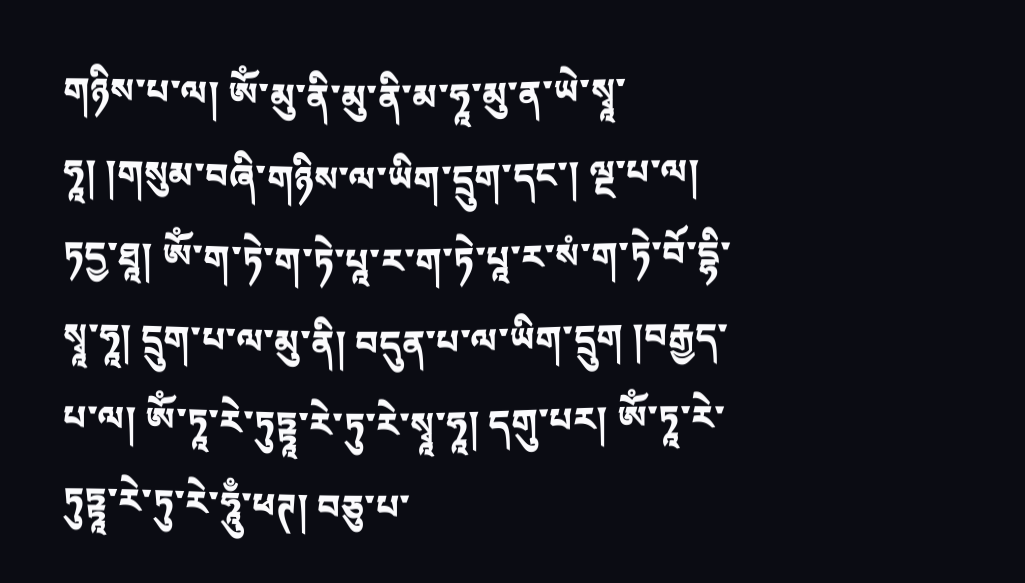གཉིས་པ་ལ། ༀ་མུ་ནི་མུ་ནི་མ་ཧཱ་མུ་ན་ཡེ་སྭཱ་ཧཱ། །གསུམ་བཞི་གཉིས་ལ་ཡིག་དྲུག་དང་། ལྔ་པ་ལ། ཏདྱ་ཐཱ། ༀ་ག་ཏེ་ག་ཏེ་པཱ་ར་ག་ཏེ་པཱ་ར་སཾ་ག་ཏེ་བོ་དྷི་སྭཱ་ཧཱ། དྲུག་པ་ལ་མུ་ནི། བདུན་པ་ལ་ཡིག་དྲུག །བརྒྱད་པ་ལ། ༀ་ཏཱ་རེ་ཏུཏྟཱ་རེ་ཏུ་རེ་སྭཱ་ཧཱ། དགུ་པར། ༀ་ཏཱ་རེ་ཏུཏྟཱ་རེ་ཏུ་རེ་ཧཱུྃ་ཕཊ། བཅུ་པ་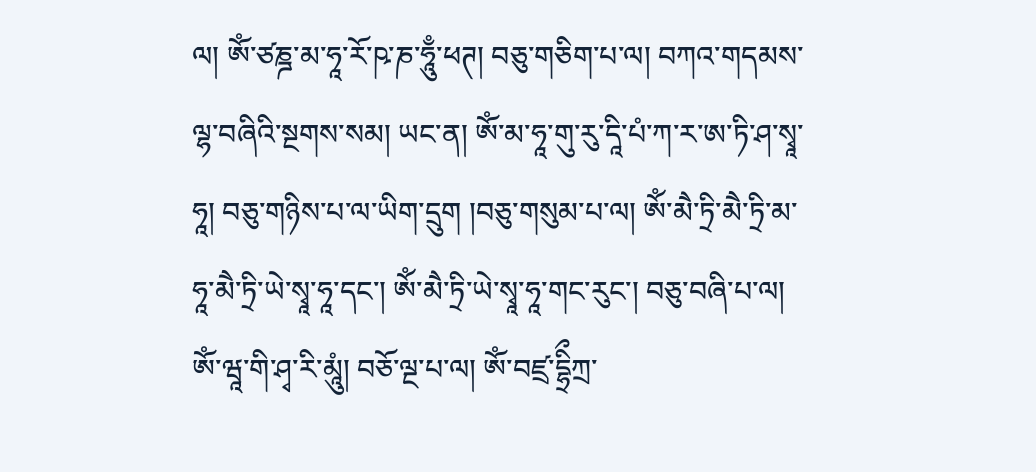ལ། ༀ་ཙཎྜ་མ་ཧཱ་རོ་ཥ་ཎ་ཧཱུྃ་ཕཊ། བཅུ་གཅིག་པ་ལ། བཀའ་གདམས་ལྷ་བཞིའི་སྔགས་སམ། ཡང་ན། ༀ་མ་ཧཱ་གུ་རུ་དཱི་པཾ་ཀ་ར་ཨ་ཏི་ཤ་སྭཱ་ཧཱ། བཅུ་གཉིས་པ་ལ་ཡིག་དྲུག །བཅུ་གསུམ་པ་ལ། ༀ་མཻ་ཏྲི་མཻ་ཏྲི་མ་ཧཱ་མཻ་ཏྲི་ཡེ་སྭཱ་ཧཱ་དང་། ༀ་མཻ་ཏྲི་ཡེ་སྭཱ་ཧཱ་གང་རུང་། བཅུ་བཞི་པ་ལ། ༀ་ཝཱ་གི་ཤྭ་རི་མཱུཾ། བཅོ་ལྔ་པ་ལ། ༀ་བཛྲ་དྷྲིྀཀྲ་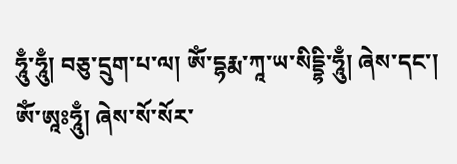ཧཱུྃ་ཧཱུྃ། བཅུ་དྲུག་པ་ལ། ༀ་དྷརྨ་ཀཱ་ཡ་སིདྡྷི་ཧཱུྃ། ཞེས་དང་། ༀ་ཨཱཿཧཱུྃ། ཞེས་སོ་སོར་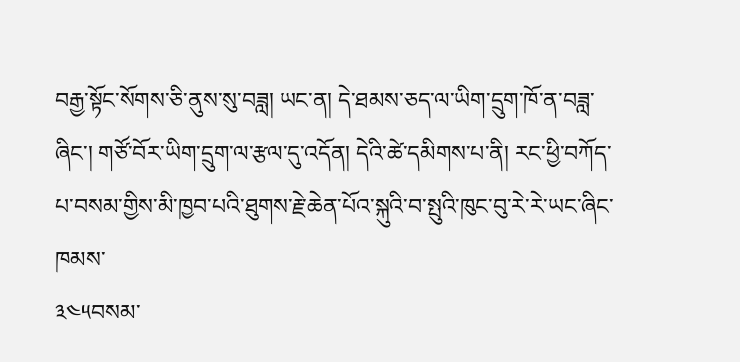བརྒྱ་སྟོང་སོགས་ཅི་ནུས་སུ་བཟླ། ཡང་ན། དེ་ཐམས་ཅད་ལ་ཡིག་དྲུག་ཁོ་ན་བཟླ་ཞིང་། གཙོ་བོར་ཡིག་དྲུག་ལ་རྩལ་དུ་འདོན། དེའི་ཚེ་དམིགས་པ་ནི། རང་ཕྱི་བཀོད་པ་བསམ་གྱིས་མི་ཁྱབ་པའི་ཐུགས་རྗེ་ཆེན་པོའ་སྐུའི་བ་སྤུའི་ཁུང་བུ་རེ་རེ་ཡང་ཞིང་ཁམས་
༣༤༥བསམ་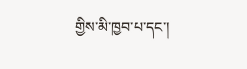གྱིས་མི་ཁྱབ་པ་དང་།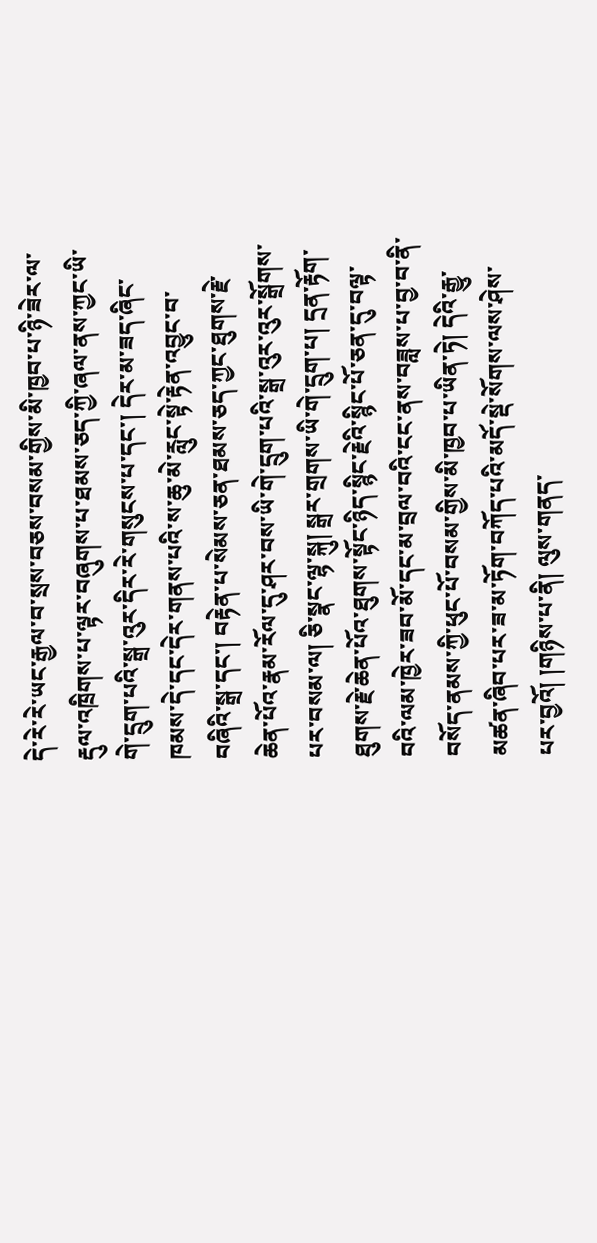དེ་རེ་རེ་ཡང་རྒྱལ་བ་སྲས་བཅས་བསམ་གྱིས་མི་ཁྱབ་པ་ཉི་ཟེར་ལ་རྡུལ་འཁྲིགས་པ་ལྟར་བཞུགས་པ་ཐམས་ཅད་ཀྱི་ཞལ་ནས་ཀྱང་ཡི་གེ་དྲུག་པའི་སྒྲ་འུར་དིར་རེ་གསུངས་པ་དང་། དེར་མ་ཟད་ཞིང་ཁམས་དེ་དང་དེར་གནས་པའི་ས་ཆུ་མེ་རླུང་སྟེ་རྟེན་འབྱུང་བ་བཞིའི་སྒྲ་དང་། བརྟེན་པ་སེམས་ཅན་ཐམས་ཅད་ཀྱང་ཐུགས་རྗེ་ཆེན་པོའ་རྣམ་རོལ་དུ་ཤར་བས་ཡི་གེ་དྲུག་པའི་སྒྲ་འུར་འུར་སྒྲོགས་པར་བསམ་ལ། ཅི་སྣང་ལྷ་སྐུ། སྒྲར་གྲགས་ཡི་གེ་དྲུག་པ། དྲན་རྟོག་ཐུགས་རྗེ་ཆེན་པོའ་ཐུགས་སྟོང་ཉིད་སྙིང་རྗེའི་སྙིང་པོ་ཅན་དུ་བལྟ་བའི་ལམ་ཁྱེར་ཟབ་མོ་དང་མ་བྲལ་བའི་ངང་ནས་བཟླས་པ་བྱ་བ་ནི་བསོད་ནམས་ཀྱི་ཕུང་པོ་བསམ་གྱིས་མི་ཁྱབ་པ་ཡིན་ཏེ། དེའི་རྒྱུ་མཚན་ཞིབ་པར་ཟ་མ་ཏོག་བཀོད་པའི་མདོ་སྡེ་སོགས་ལས་ཤེས་པར་བྱའོ། །གཉིས་པ་ནི། ལུས་གནད་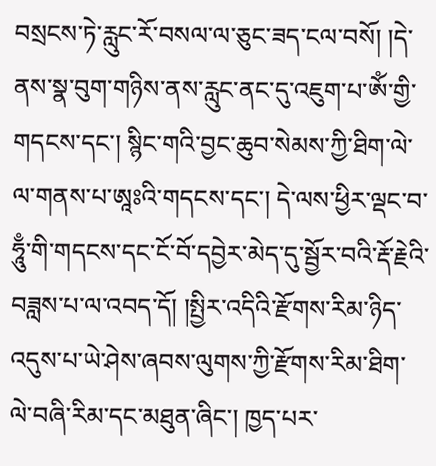བསྲངས་ཏེ་རླུང་རོ་བསལ་ལ་ཅུང་ཟད་ངལ་བསོ། །དེ་ནས་སྣ་བུག་གཉིས་ནས་རླུང་ནང་དུ་འཇུག་པ་ༀ་གྱི་གདངས་དང་། སྙིང་གའི་བྱང་ཆུབ་སེམས་ཀྱི་ཐིག་ལེ་ལ་གནས་པ་ཨཱཿའི་གདངས་དང་། དེ་ལས་ཕྱིར་ལྡང་བ་ཧཱུྃ་གི་གདངས་དང་ངོ་བོ་དབྱེར་མེད་དུ་སྦྱོར་བའི་རྡོ་རྗེའི་བཟླས་པ་ལ་འབད་དོ། །སྤྱིར་འདིའི་རྫོགས་རིམ་ཉིད་འདུས་པ་ཡེ་ཤེས་ཞབས་ལུགས་ཀྱི་རྫོགས་རིམ་ཐིག་ལེ་བཞི་རིམ་དང་མཐུན་ཞིང་། ཁྱད་པར་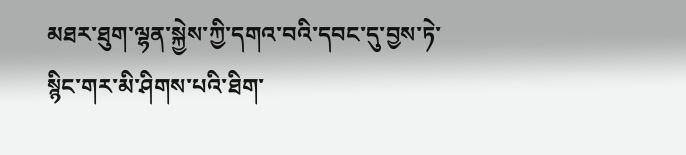མཐར་ཐུག་ལྷན་སྐྱེས་ཀྱི་དགའ་བའི་དབང་དུ་བྱས་ཏེ་སྙིང་གར་མི་ཤིགས་པའི་ཐིག་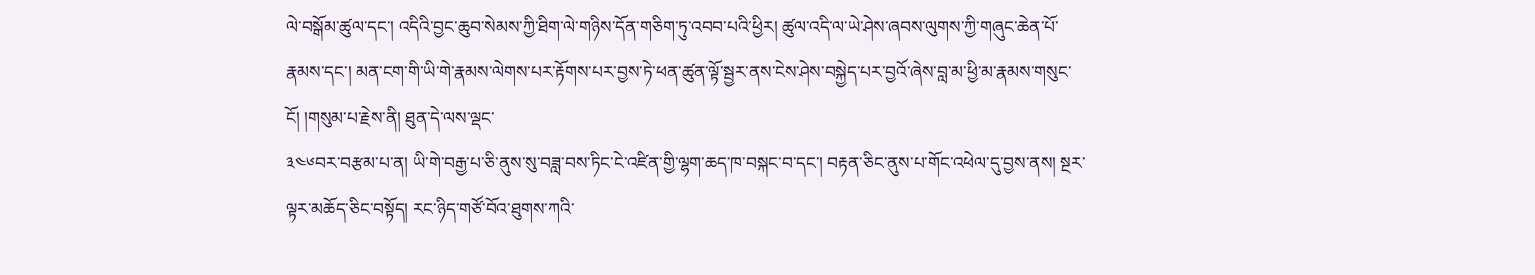ལེ་བསྒོམ་ཚུལ་དང་། འདིའི་བྱང་ཆུབ་སེམས་ཀྱི་ཐིག་ལེ་གཉིས་དོན་གཅིག་ཏུ་འབབ་པའི་ཕྱིར། ཚུལ་འདི་ལ་ཡེ་ཤེས་ཞབས་ལུགས་ཀྱི་གཞུང་ཆེན་པོ་རྣམས་དང་། མན་ངག་གི་ཡི་གེ་རྣམས་ལེགས་པར་རྟོགས་པར་བྱས་ཏེ་ཕན་ཚུན་ལྟོ་སྦྱར་ནས་ངེས་ཤེས་བསྐྱེད་པར་བྱའོ་ཞེས་བླ་མ་ཕྱི་མ་རྣམས་གསུང་ངོ། །གསུམ་པ་རྗེས་ནི། ཐུན་དེ་ལས་ལྡང་
༣༤༦བར་བརྩམ་པ་ན། ཡི་གེ་བརྒྱ་པ་ཅི་ནུས་སུ་བཟླ་བས་ཏིང་ངེ་འཛིན་གྱི་ལྷག་ཆད་ཁ་བསྐང་བ་དང་། བརྟན་ཅིང་ནུས་པ་གོང་འཕེལ་དུ་བྱས་ནས། སྔར་ལྟར་མཆོད་ཅིང་བསྟོད། རང་ཉིད་གཙོ་བོའ་ཐུགས་ཀའི་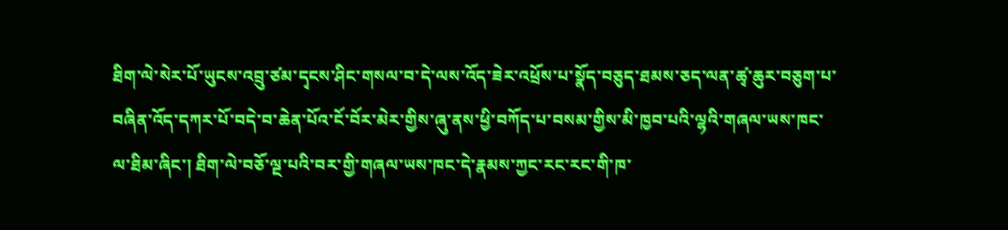ཐིག་ལེ་སེར་པོ་ཡུངས་འབྲུ་ཙམ་དྭངས་ཤིང་གསལ་བ་དེ་ལས་འོད་ཟེར་འཕྲོས་པ་སྣོད་བཅུད་ཐམས་ཅད་ལན་ཚྭ་ཆུར་བཅུག་པ་བཞིན་འོད་དཀར་པོ་བདེ་བ་ཆེན་པོའ་ངོ་བོར་མེར་གྱིས་ཞུ་ནས་ཕྱི་བཀོད་པ་བསམ་གྱིས་མི་ཁྱབ་པའི་ལྷའི་གཞལ་ཡས་ཁང་ལ་ཐིམ་ཞིང་། ཐིག་ལེ་བཅོ་ལྔ་པའི་བར་གྱི་གཞལ་ཡས་ཁང་དེ་རྣམས་ཀྱང་རང་རང་གི་ཁ་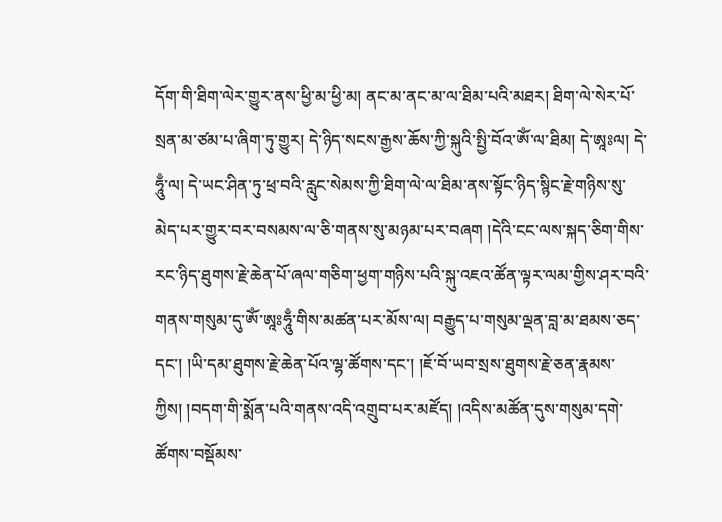དོག་གི་ཐིག་ལེར་གྱུར་ནས་ཕྱི་མ་ཕྱི་མ། ནང་མ་ནང་མ་ལ་ཐིམ་པའི་མཐར། ཐིག་ལེ་སེར་པོ་སྲན་མ་ཙམ་པ་ཞིག་ཏུ་གྱུར། དེ་ཉིད་སངས་རྒྱས་ཆོས་ཀྱི་སྐུའི་སྤྱི་བོའ་ༀ་ལ་ཐིམ། དེ་ཨཱཿལ། དེ་ཧཱུྃ་ལ། དེ་ཡང་ཤིན་ཏུ་ཕྲ་བའི་རླུང་སེམས་ཀྱི་ཐིག་ལེ་ལ་ཐིམ་ནས་སྟོང་ཉིད་སྙིང་རྗེ་གཉིས་སུ་མེད་པར་གྱུར་བར་བསམས་ལ་ཅི་གནས་སུ་མཉམ་པར་བཞག །དེའི་ངང་ལས་སྐད་ཅིག་གིས་རང་ཉིད་ཐུགས་རྗེ་ཆེན་པོ་ཞལ་གཅིག་ཕྱག་གཉིས་པའི་སྐུ་འཇའ་ཚོན་ལྟར་ལམ་གྱིས་ཤར་བའི་གནས་གསུམ་དུ་ༀ་ཨཱཿཧཱུྃ་གིས་མཚན་པར་མོས་ལ། བརྒྱུད་པ་གསུམ་ལྡན་བླ་མ་ཐམས་ཅད་དང་། །ཡི་དམ་ཐུགས་རྗེ་ཆེན་པོའ་ལྷ་ཚོགས་དང་། །ཇོ་བོ་ཡབ་སྲས་ཐུགས་རྗེ་ཅན་རྣམས་ཀྱིས། །བདག་གི་སྨོན་པའི་གནས་འདི་འགྲུབ་པར་མཛོད། །འདིས་མཚོན་དུས་གསུམ་དགེ་ཚོགས་བསྡོམས་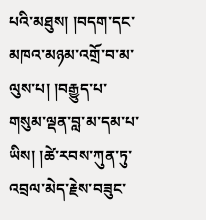པའི་མཐུས། །བདག་དང་མཁའ་མཉམ་འགྲོ་བ་མ་ལུས་པ། །བརྒྱུད་པ་གསུམ་ལྡན་བླ་མ་དམ་པ་ཡིས། །ཚེ་རབས་ཀུན་ཏུ་འབྲལ་མེད་རྗེས་བཟུང་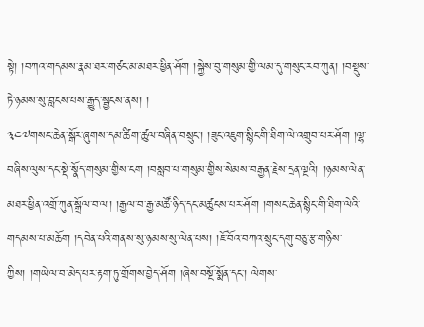སྟེ། །བཀའ་གདམས་རྣམ་ཐར་གཙང་མ་མཐར་ཕྱིན་ཤོག །སྐྱེས་བུ་གསུམ་གྱི་ལམ་དུ་གསུང་རབ་ཀུན། །བསྡུས་ཏེ་ཉམས་སུ་བླངས་པས་རྒྱུད་སྦྱངས་ནས། །
༣༤༧གསང་ཆེན་སྒོར་ཞུགས་དམ་ཚིག་ཚུལ་བཞིན་བསྲུང་། །ཟུང་འཇུག་སྙིང་གི་ཐིག་ལེ་འགྲུབ་པར་ཤོག །ལྷ་བཞིས་ལུས་དང་སྡེ་སྣོད་གསུམ་གྱིས་ངག །བསླབ་པ་གསུམ་གྱིས་སེམས་བརྒྱན་རྗེས་དྲན་ལྔའི། །ཉམས་ལེན་མཐར་ཕྱིན་འགྲོ་ཀུན་སྒྲོལ་བ་ལ། །རྒྱལ་བ་རྒྱ་མཚོ་ཉིད་དང་མཚུངས་པར་ཤོག །གསང་ཆེན་སྙིང་གི་ཐིག་ལེའི་གདམས་པ་མཆོག །དབེན་པའི་གནས་སུ་ཉམས་སུ་ལེན་པས། །ཇོ་བོའ་བཀའ་སྲུང་དགུ་བཅུ་རྩ་གཉིས་ཀྱིས། །གཡེལ་བ་མེད་པར་རྟག་ཏུ་གྲོགས་བྱེད་ཤོག །ཞེས་བསྔོ་སྨོན་དང་། ལེགས་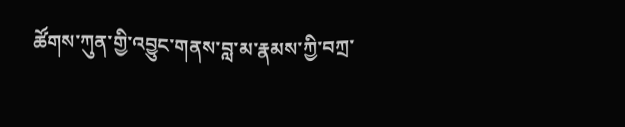ཚོགས་ཀུན་གྱི་འབྱུང་གནས་བླ་མ་རྣམས་ཀྱི་བཀྲ་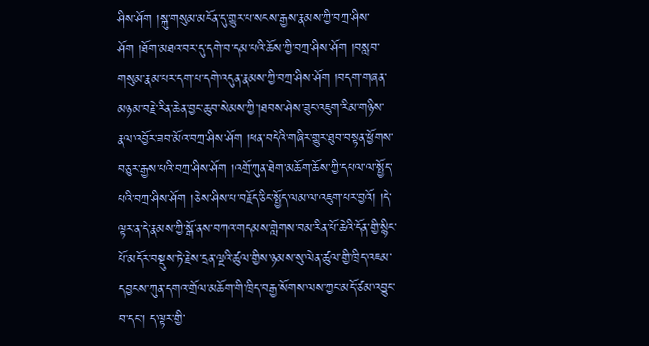ཤིས་ཤོག །སྐུ་གསུམ་མངོན་དུ་གྱུར་པ་སངས་རྒྱས་རྣམས་ཀྱི་བཀྲ་ཤིས་ཤོག །ཐོག་མཐའ་བར་དུ་དགེ་བ་དམ་པའི་ཆོས་ཀྱི་བཀྲ་ཤིས་ཤོག །བསླབ་གསུམ་རྣམ་པར་དག་པ་དགེ་འདུན་རྣམས་ཀྱི་བཀྲ་ཤིས་ཤོག །བདག་གཞན་མཉམ་བརྗེ་རིན་ཆེན་བྱང་ཆུབ་སེམས་ཀྱི་།ཐབས་ཤེས་ཟུང་འཇུག་རིམ་གཉིས་རྣལ་འབྱོར་ཟབ་མོའ་བཀྲ་ཤིས་ཤོག །ཕན་བདེའི་གཞིར་གྱུར་ཐུབ་བསྟན་ཕྱོགས་བཅུར་རྒྱས་པའི་བཀྲ་ཤིས་ཤོག །འགྲོ་ཀུན་ཐེག་མཆོག་ཆོས་ཀྱི་དཔལ་ལ་སྤྱོད་པའི་བཀྲ་ཤིས་ཤོག །ཅེས་ཤིས་པ་བརྗོད་ཅིང་སྤྱོད་ལམ་ལ་འཇུག་པར་བྱའོ། །དེ་ལྟར་ན་དེ་རྣམས་ཀྱི་སྒོ་ནས་བཀའ་གདམས་གླེགས་བམ་རིན་པོ་ཆེའི་དོན་གྱི་སྙིང་པོ་མདོར་བསྡུས་ཏེ་རྗེས་དྲན་ལྔའི་ཚུལ་གྱིས་ཉམས་སུ་ལེན་ཚུལ་གྱི་ཁྲིད་འཇམ་དབྱངས་ཀུན་དགའ་གྲོལ་མཆོག་གི་ཁྲིད་བརྒྱ་སོགས་ལས་ཀྱང་མདོ་ཙམ་འབྱུང་བ་དང་། ད་ལྟར་གྱི་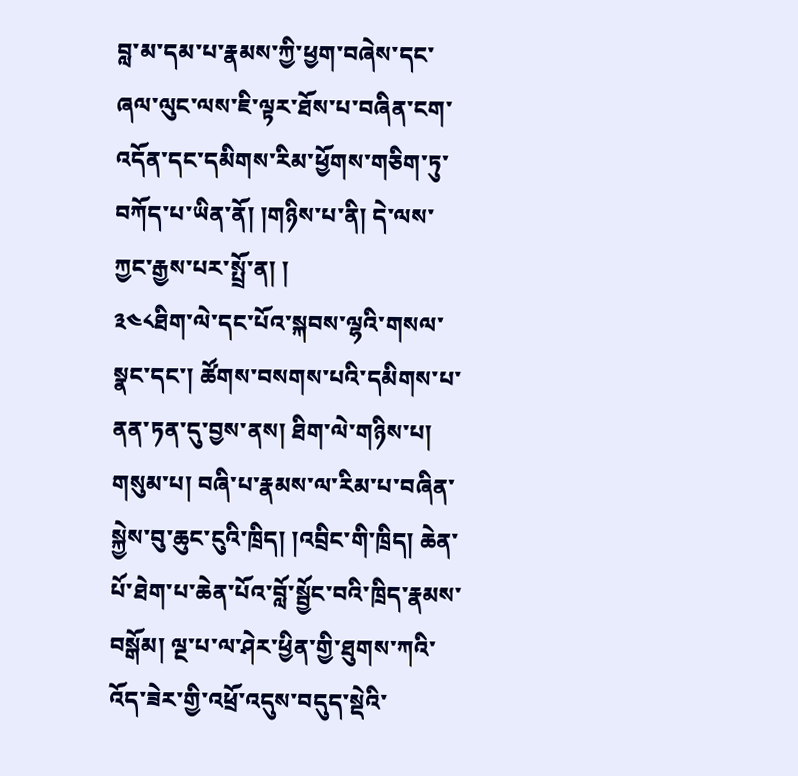བླ་མ་དམ་པ་རྣམས་ཀྱི་ཕྱག་བཞེས་དང་ཞལ་ལུང་ལས་ཇི་ལྟར་ཐོས་པ་བཞིན་ངག་འདོན་དང་དམིགས་རིམ་ཕྱོགས་གཅིག་ཏུ་བཀོད་པ་ཡིན་ནོ། །གཉིས་པ་ནི། དེ་ལས་ཀྱང་རྒྱས་པར་སྤྲོ་ན། །
༣༤༨ཐིག་ལེ་དང་པོའ་སྐབས་ལྷའི་གསལ་སྣང་དང་། ཚོགས་བསགས་པའི་དམིགས་པ་ནན་ཏན་དུ་བྱས་ནས། ཐིག་ལེ་གཉིས་པ། གསུམ་པ། བཞི་པ་རྣམས་ལ་རིམ་པ་བཞིན་སྐྱེས་བུ་ཆུང་ངུའི་ཁྲིད། །འབྲིང་གི་ཁྲིད། ཆེན་པོ་ཐེག་པ་ཆེན་པོའ་བློ་སྦྱོང་བའི་ཁྲིད་རྣམས་བསྒོམ། ལྔ་པ་ལ་ཤེར་ཕྱིན་གྱི་ཐུགས་ཀའི་འོད་ཟེར་གྱི་འཕྲོ་འདུས་བདུད་སྡེའི་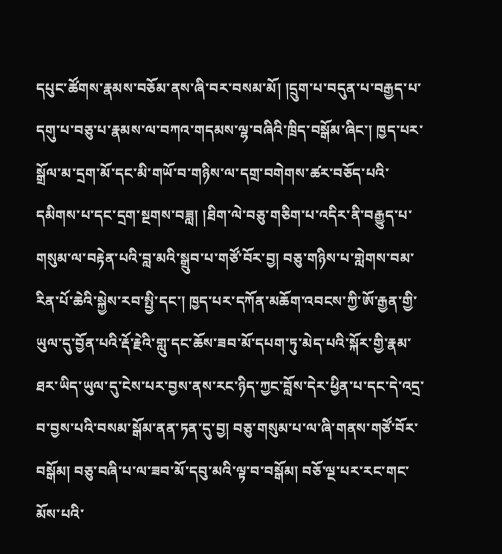དཔུང་ཚོགས་རྣམས་བཅོམ་ནས་ཞི་བར་བསམ་མོ། །དྲུག་པ་བདུན་པ་བརྒྱད་པ་དགུ་པ་བཅུ་པ་རྣམས་ལ་བཀའ་གདམས་ལྷ་བཞིའི་ཁྲིད་བསྒོམ་ཞིང་། ཁྱད་པར་སྒྲོལ་མ་དྲག་མོ་དང་མི་གཡོ་བ་གཉིས་ལ་དགྲ་བགེགས་ཚར་བཅོད་པའི་དམིགས་པ་དང་དྲག་སྔགས་བཟླ། །ཐིག་ལེ་བཅུ་གཅིག་པ་འདིར་ནི་བརྒྱུད་པ་གསུམ་ལ་བརྟེན་པའི་བླ་མའི་སྒྲུབ་པ་གཙོ་བོར་བྱ། བཅུ་གཉིས་པ་གླེགས་བམ་རིན་པོ་ཆེའི་སྐྱེས་རབ་སྤྱི་དང་། ཁྱད་པར་དཀོན་མཆོག་འབངས་ཀྱི་ཨོ་རྒྱན་གྱི་ཡུལ་དུ་བྱོན་པའི་རྡོ་རྗེའི་གླུ་དང་ཆོས་ཟབ་མོ་དཔག་ཏུ་མེད་པའི་སྐོར་གྱི་རྣམ་ཐར་ཡིད་ཡུལ་དུ་ངེས་པར་བྱས་ནས་རང་ཉིད་ཀྱང་བློས་དེར་ཕྱིན་པ་དང་དེ་འདྲ་བ་བྱས་པའི་བསམ་སྒོམ་ནན་ཏན་དུ་བྱ། བཅུ་གསུམ་པ་ལ་ཞི་གནས་གཙོ་བོར་བསྒོམ། བཅུ་བཞི་པ་ལ་ཟབ་མོ་དབུ་མའི་ལྟ་བ་བསྒོམ། བཅོ་ལྔ་པར་རང་གང་མོས་པའི་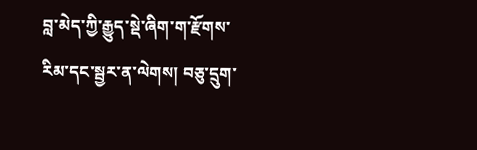བླ་མེད་ཀྱི་རྒྱུད་སྡེ་ཞིག་ག་རྫོགས་རིམ་དང་སྦྱར་ན་ལེགས། བཅུ་དྲུག་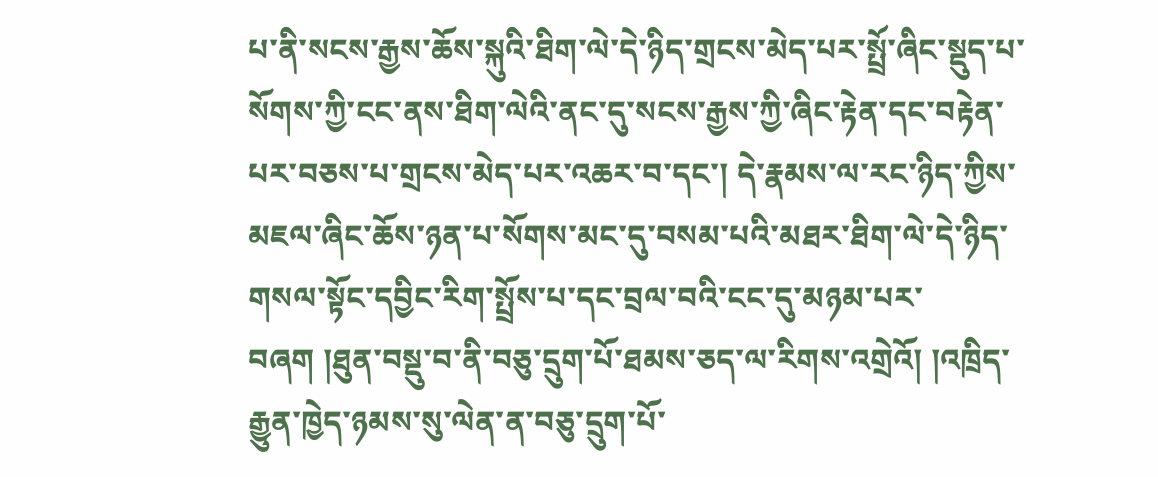པ་ནི་སངས་རྒྱས་ཆོས་སྐུའི་ཐིག་ལེ་དེ་ཉིད་གྲངས་མེད་པར་སྤྲོ་ཞིང་སྡུད་པ་སོགས་ཀྱི་ངང་ནས་ཐིག་ལེའི་ནང་དུ་སངས་རྒྱས་ཀྱི་ཞིང་རྟེན་དང་བརྟེན་པར་བཅས་པ་གྲངས་མེད་པར་འཆར་བ་དང་། དེ་རྣམས་ལ་རང་ཉིད་ཀྱིས་མཇལ་ཞིང་ཆོས་ཉན་པ་སོགས་མང་དུ་བསམ་པའི་མཐར་ཐིག་ལེ་དེ་ཉིད་གསལ་སྟོང་དབྱིང་རིག་སྤྲོས་པ་དང་བྲལ་བའི་ངང་དུ་མཉམ་པར་བཞག །ཐུན་བསྡུ་བ་ནི་བཅུ་དྲུག་པོ་ཐམས་ཅད་ལ་རིགས་འགྲེའོ། །འཁྲིད་རྒྱུན་ཁྱེད་ཉམས་སུ་ལེན་ན་བཅུ་དྲུག་པོ་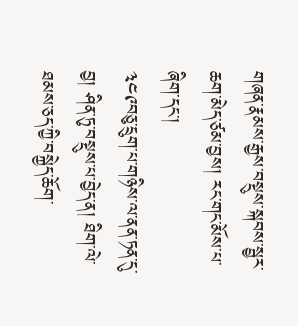གཞན་རྣམས་རྒྱས་བསྡུས་སྐབས་སྦྱར་ཆག་མེད་ཙམ་བྱས། རང་གང་མོས་པ་ཞིག་དང་།
༣༤༩བཅུ་དྲུག་པ་གཉིས་ལ་ནན་ཏན་དུ་བྱ། ཤིན་ཏུ་བསྡུས་པ་བྱེད་ན། ཐིག་ལེ་ཐམས་ཅད་ཀྱི་བསྐྱེད་ཆོག་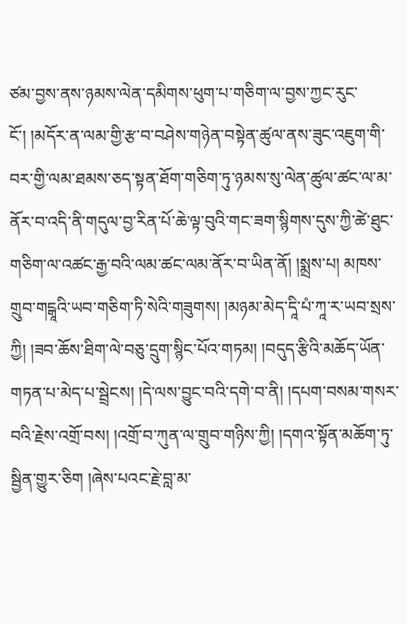ཙམ་བྱས་ནས་ཉམས་ལེན་དམིགས་ཕུག་པ་གཅིག་ལ་བྱས་ཀྱང་རུང་ངོ་། །མདོར་ན་ལམ་གྱི་རྩ་བ་བཤེས་གཉེན་བསྟེན་ཚུལ་ནས་ཟུང་འཇུག་གི་བར་གྱི་ལམ་ཐམས་ཅད་སྟན་ཐོག་གཅིག་ཏུ་ཉམས་སུ་ལེན་ཚུལ་ཚང་ལ་མ་ནོར་བ་འདི་ནི་གདུལ་བྱ་རིན་པོ་ཆེ་ལྟ་བུའི་གང་ཟག་སྙིགས་དུས་ཀྱི་ཚེ་ཐུང་གཅིག་ལ་འཚང་རྒྱ་བའི་ལམ་ཚང་ལམ་ནོར་བ་ཡིན་ནོ། །སྨྲས་པ། མཁས་གྲུབ་གངྒཱའི་ཡབ་གཅིག་ཏི་སེའི་གཟུགས། །མཉམ་མེད་དཱི་པཾ་ཀཱ་ར་ཡབ་སྲས་ཀྱི། །ཟབ་ཆོས་ཐིག་ལེ་བཅུ་དྲུག་སྙིང་པོའ་གཏམ། །བདུད་རྩིའི་མཆོད་ཡོན་གཏན་པ་མེད་པ་སྦྲེངས། །དེ་ལས་བྱུང་བའི་དགེ་བ་ནི། །དཔག་བསམ་གསར་བའི་རྗེས་འགྲོ་བས། །འགྲོ་བ་ཀུན་ལ་གྲུབ་གཉིས་ཀྱི། །དགའ་སྟོན་མཆོག་ཏུ་སྦྱིན་གྱུར་ཅིག །ཞེས་པའང་རྗེ་བླ་མ་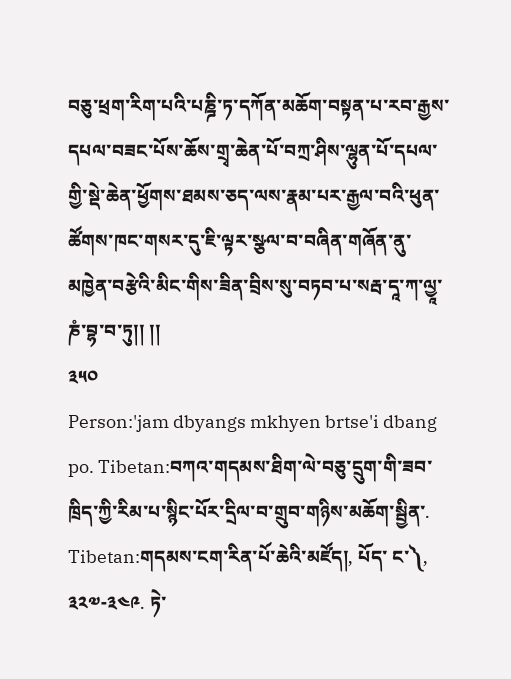བཅུ་ཕྲག་རིག་པའི་པཎྜི་ཏ་དཀོན་མཆོག་བསྟན་པ་རབ་རྒྱས་དཔལ་བཟང་པོས་ཆོས་གྲྭ་ཆེན་པོ་བཀྲ་ཤིས་ལྷུན་པོ་དཔལ་གྱི་སྡེ་ཆེན་ཕྱོགས་ཐམས་ཅད་ལས་རྣམ་པར་རྒྱལ་བའི་ཕུན་ཚོགས་ཁང་གསར་དུ་ཇི་ལྟར་སྩལ་བ་བཞིན་གཞོན་ནུ་མཁྱེན་བརྩེའི་མིང་གིས་ཟིན་བྲིས་སུ་བཏབ་པ་སརྦ་དཱ་ཀ་ལྱཱ་ཎཾ་བྷ་བ་ཏུ།། །།
༣༥༠
Person:'jam dbyangs mkhyen brtse'i dbang po. Tibetan:བཀའ་གདམས་ཐིག་ལེ་བཅུ་དྲུག་གི་ཟབ་ཁྲིད་ཀྱི་རིམ་པ་སྙིང་པོར་དྲིལ་བ་གྲུབ་གཉིས་མཆོག་སྦྱིན་. Tibetan:གདམས་ངག་རིན་པོ་ཆེའི་མཛོད།, པོད་ ང་༽, ༣༢༧-༣༤༩. ཏེ་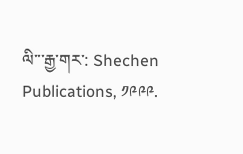ལི་་་རྒྱ་གར་: Shechen Publications, ༡༩༩༩.